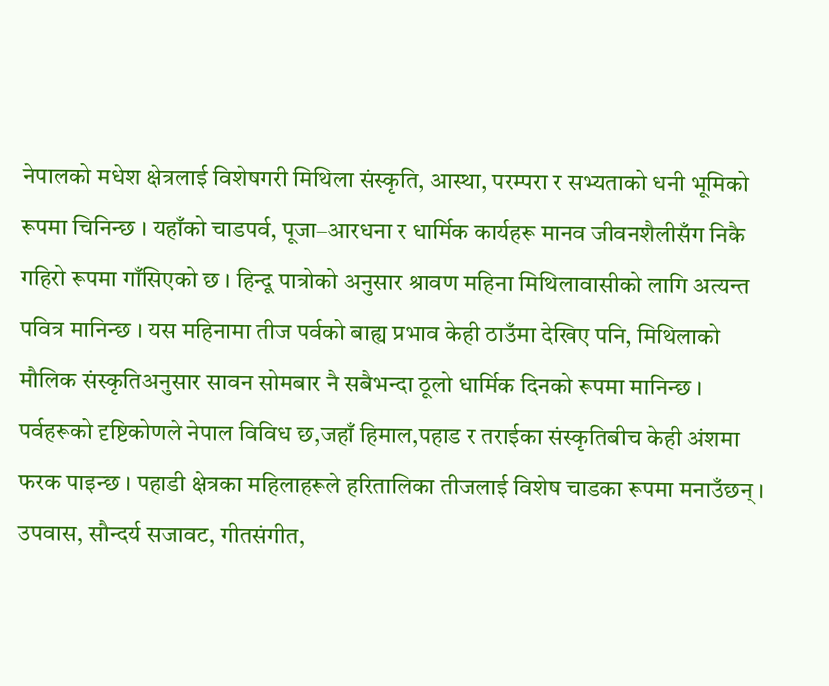नेपालको मधेश क्षेत्रलाई विशेषगरी मिथिला संस्कृति, आस्था, परम्परा र सभ्यताको धनी भूमिको रूपमा चिनिन्छ । यहाँको चाडपर्व, पूजा–आरधना र धार्मिक कार्यहरू मानव जीवनशैलीसँग निकै गहिरो रूपमा गाँसिएको छ । हिन्दू पात्रोको अनुसार श्रावण महिना मिथिलावासीको लागि अत्यन्त पवित्र मानिन्छ । यस महिनामा तीज पर्वको बाह्य प्रभाव केही ठाउँमा देखिए पनि, मिथिलाको मौलिक संस्कृतिअनुसार सावन सोमबार नै सबैभन्दा ठूलो धार्मिक दिनको रूपमा मानिन्छ ।
पर्वहरूको दृष्टिकोणले नेपाल विविध छ,जहाँ हिमाल,पहाड र तराईका संस्कृतिबीच केही अंशमा फरक पाइन्छ । पहाडी क्षेत्रका महिलाहरूले हरितालिका तीजलाई विशेष चाडका रूपमा मनाउँछन् । उपवास, सौन्दर्य सजावट, गीतसंगीत,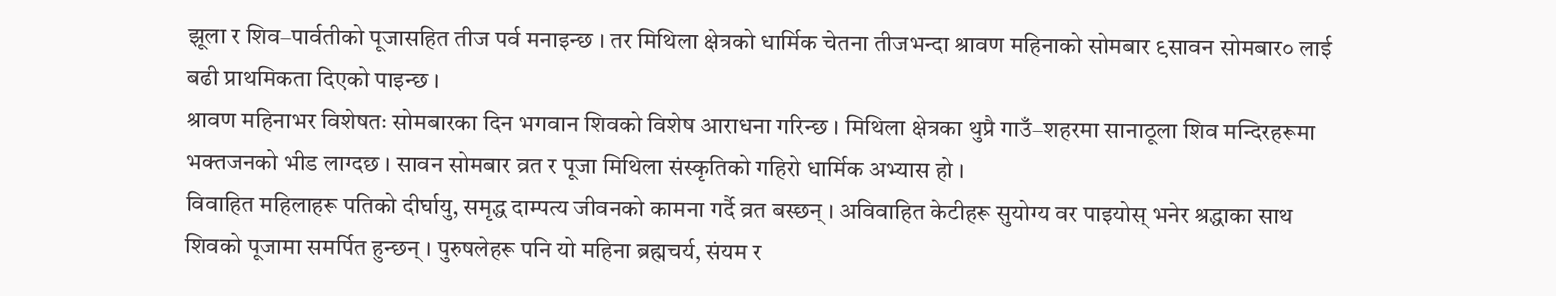झूला र शिव–पार्वतीको पूजासहित तीज पर्व मनाइन्छ । तर मिथिला क्षेत्रको धार्मिक चेतना तीजभन्दा श्रावण महिनाको सोमबार ९सावन सोमबार० लाई बढी प्राथमिकता दिएको पाइन्छ ।
श्रावण महिनाभर विशेषतः सोमबारका दिन भगवान शिवको विशेष आराधना गरिन्छ । मिथिला क्षेत्रका थुप्रै गाउँ–शहरमा सानाठूला शिव मन्दिरहरूमा भक्तजनको भीड लाग्दछ । सावन सोमबार व्रत र पूजा मिथिला संस्कृतिको गहिरो धार्मिक अभ्यास हो ।
विवाहित महिलाहरू पतिको दीर्घायु, समृद्ध दाम्पत्य जीवनको कामना गर्दै व्रत बस्छन् । अविवाहित केटीहरू सुयोग्य वर पाइयोस् भनेर श्रद्धाका साथ शिवको पूजामा समर्पित हुन्छन् । पुरुषलेहरू पनि यो महिना ब्रह्मचर्य, संयम र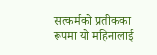सत्कर्मको प्रतीकका रूपमा यो महिनालाई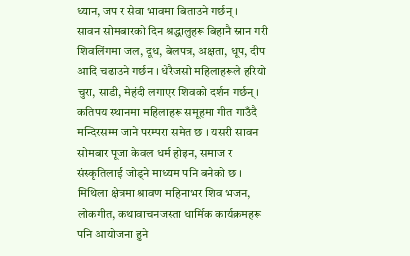ध्यान, जप र सेवा भावमा बिताउने गर्छन् ।
सावन सोमबारको दिन श्रद्धालुहरू बिहानै स्नान गरी शिवलिंगमा जल, दूध, बेलपत्र, अक्षता, धूप, दीप आदि चढाउने गर्छन । धेरैजसो महिलाहरूले हरियो चुरा, साडी, मेहंदी लगाएर शिवको दर्शन गर्छन् । कतिपय स्थानमा महिलाहरू समूहमा गीत गाउँदै मन्दिरसम्म जाने परम्परा समेत छ । यसरी सावन सोमबार पूजा केवल धर्म होइन, समाज र संस्कृतिलाई जोड्ने माध्यम पनि बनेको छ ।
मिथिला क्षेत्रमा श्रावण महिनाभर शिव भजन, लोकगीत, कथावाचनजस्ता धार्मिक कार्यक्रमहरू पनि आयोजना हुने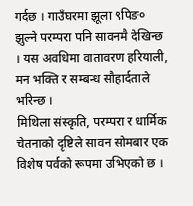गर्दछ । गाउँघरमा झूला ९पिङ० झुल्ने परम्परा पनि सावनमै देखिन्छ । यस अवधिमा वातावरण हरियाली, मन भक्ति र सम्बन्ध सौहार्दताले भरिन्छ ।
मिथिला संस्कृति, परम्परा र धार्मिक चेतनाको दृष्टिले सावन सोमबार एक विशेष पर्वको रूपमा उभिएको छ ।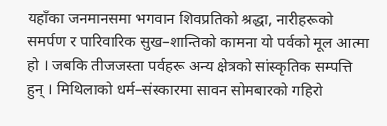यहाँका जनमानसमा भगवान शिवप्रतिको श्रद्धा, नारीहरूको समर्पण र पारिवारिक सुख–शान्तिको कामना यो पर्वको मूल आत्मा हो । जबकि तीजजस्ता पर्वहरू अन्य क्षेत्रको सांस्कृतिक सम्पत्ति हुन् । मिथिलाको धर्म–संस्कारमा सावन सोमबारको गहिरो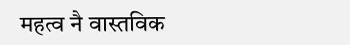महत्व नै वास्तविक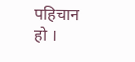पहिचान हो ।